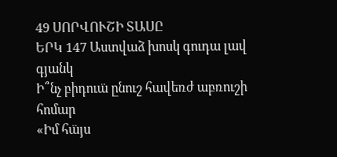49 ՍՈՐՎՈՒՇԻ ՏԱՍԸ
ԵՐԿ 147 Աստվաձ խոսկ գուդա լավ գյանկ
Ի՞նչ բիդուա̈ ընուշ հավեռժ աբռուշի հոմար
«Իմ հա̈յս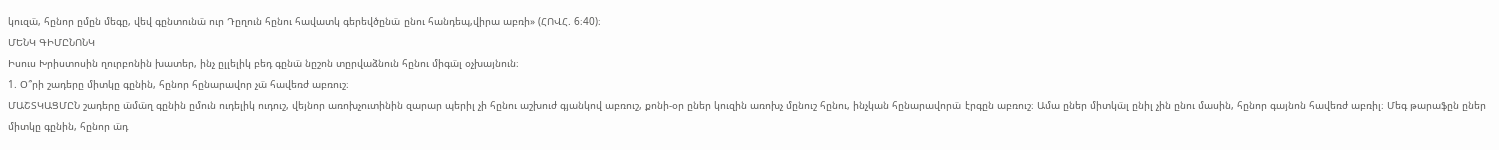կուզա̈, հընոր ըմըն մեգը, վեվ գընտունա̈ ուր Դըղուն հընու հավատկ գերեվծընա̈ ընու հանդեպ,վիրա աբռի» (ՀՈՎՀ. 6։40)։
ՄԵՆԿ ԳԻՄԸՆՈՆԿ
Իսուս Խրիստոսին ղուրբոնին խատեր, ինչ ըլլելիկ բեդ գընա̈ նըշոն տըրվաձնուն հընու միգա̈լ օչխայնուն։
1. Օ՞րի շադերը միտկը գընին, հընոր հընարավոր չա̈ հավեռժ աբռուշ։
ՄԱՇՏԿԱՑՄԸՆ շադերը ա̈մա̈ղ գընին ըմուն ուդելիկ ուդուշ, վեյնոր առոխչուտինին զարար պերիլ չի հընու աշխուժ գյանկով աբռուշ, քոնի-օր ըներ կուզին առոխչ մընուշ հընու, ինչկան հընարավորա̈ էրգըն աբռուշ։ Ամա ըներ միտկա̈լ ընիլ չին ընու մասին, հընոր գայնոն հավեռժ աբռիլ։ Մեգ թարաֆըն ըներ միտկը գընին, հընոր ա̈դ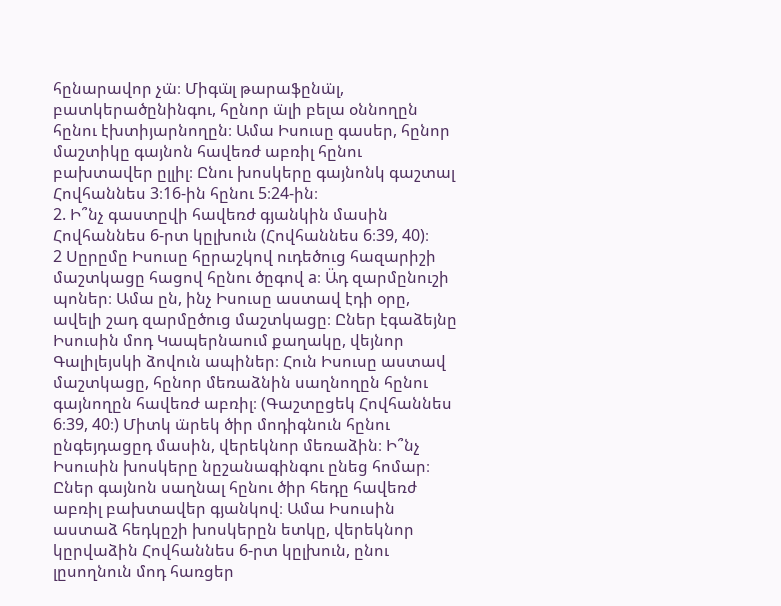հընարավոր չա̈։ Միգա̈լ թարաֆընա̈լ, բատկերածընինգու, հընոր ա̈լի բելա օննողըն հընու էխտիյարնողըն։ Ամա Իսուսը գասեր, հընոր մաշտիկը գայնոն հավեռժ աբռիլ հընու բախտավեր ըլլիլ։ Ընու խոսկերը գայնոնկ գաշտալ Հովհաննես 3։16-ին հընու 5։24-ին։
2. Ի՞նչ գաստըվի հավեռժ գյանկին մասին Հովհաննես 6-րտ կըլխուն (Հովհաննես 6։39, 40)։
2 Սըրըմը Իսուսը հըրաշկով ուդեծուց հազարիշի մաշտկացը հացով հընու ծըգով a։ Ա̈դ զարմընուշի պոներ։ Ամա ըն, ինչ Իսուսը աստավ էդի օրը, ավելի շադ զարմըծուց մաշտկացը։ Ըներ էգաձեյնը Իսուսին մոդ Կապերնաում քաղակը, վեյնոր Գալիլեյսկի ձովուն ապիներ։ Հուն Իսուսը աստավ մաշտկացը, հընոր մեռաձնին սաղնողըն հընու գայնողըն հավեռժ աբռիլ։ (Գաշտըցեկ Հովհաննես 6։39, 40։) Միտկ ա̈րեկ ծիր մոդիգնուն հընու ընգեյդացըդ մասին, վերեկնոր մեռաձին։ Ի՞նչ Իսուսին խոսկերը նըշանագինգու ընեց հոմար։ Ըներ գայնոն սաղնալ հընու ծիր հեդը հավեռժ աբռիլ բախտավեր գյանկով։ Ամա Իսուսին աստաձ հեդկըշի խոսկերըն ետկը, վերեկնոր կըրվաձին Հովհաննես 6-րտ կըլխուն, ընու լըսողնուն մոդ հառցեր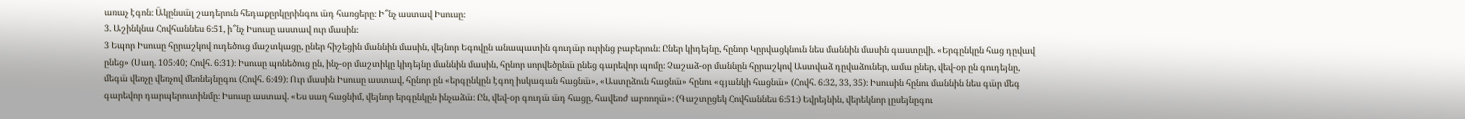առաչ էգոն։ Ա̈կընսա̈լ շադերուն հեդաքըրկըրինգու ա̈դ հառցերը։ Ի՞նչ աստավ Իսուսը։
3. Աշինկնա Հովհաննես 6։51, ի՞նչ Իսուսը աստավ ուր մասին։
3 Եպոր Իսուսը հըրաշկով ուդեծուց մաշտկացը, ըներ հիշեցին մաննին մասին, վեյնոր Եգովըն անապատին գուդա̈ր ուրինց բաբերուն։ Ըներ կիդեյնը, հընոր Կըրվացկնուն նես մաննին մասին գաստըվի. «Երգընկըն հաց դըվավ ընեց» (Սաղ. 105։40; Հովհ. 6։31)։ Իսուսը պոնեծուց ըն, ինչ-օր մաշտիկը կիդեյնը մաննին մասին, հընոր սորվեծընա̈ ընեց գարեվոր պոմը։ Չաշաձ-օր մաննըն հըրաշկով Աստվաձ դըվաձուներ, ամա ըներ, վեվ-օր ըն գուդեյնը, մեգա̈ վեռչը վեռչով մեռնեյնըգու (Հովհ. 6։49)։ Ուր մասին Իսուսը աստավ, հընոր ըն «երգընկըն էգող իսկագան հացնա̈», «Աստըձուն հացնա̈» հընու «գյանկի հացնա̈» (Հովհ. 6։32, 33, 35)։ Իսուսին հընու մաննին նես գա̈ր մեգ գարեվոր դարպերուտինմը։ Իսուսը աստավ. «Ես սաղ հացնիմ, վեյնոր երգընկըն ինչաձա̈։ Ըն, վեվ-օր գուդա̈ ա̈դ հացը, հավեռժ աբռողա̈»։ (Գաշտըցեկ Հովհաննես 6։51։) Եվրեյնին, վերեկնոր լըսեյնըգու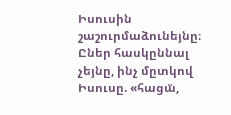Իսուսին շաշուրմաձունեյնը։ Ըներ հասկըննալ չեյնը, ինչ մըտկով Իսուսը. «հացա̈,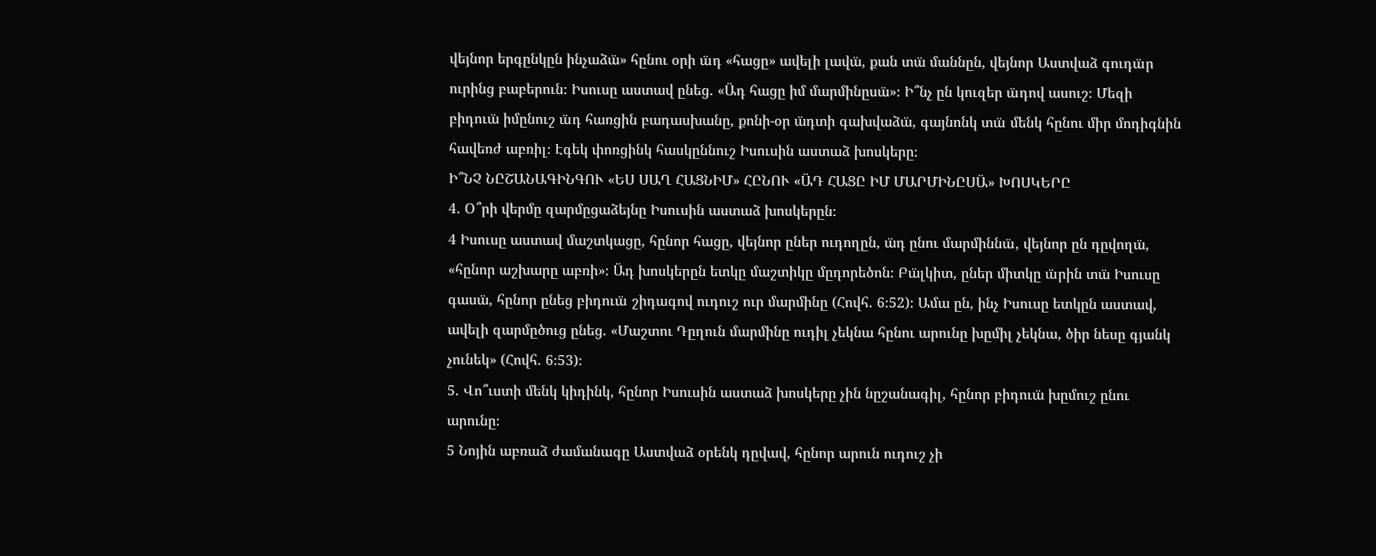վեյնոր երգընկըն ինչաձա̈» հընու օրի ա̈դ «հացը» ավելի լավա̈, քան տա̈ մաննըն, վեյնոր Աստվաձ գուդա̈ր ուրինց բաբերուն։ Իսուսը աստավ ընեց. «Ա̈դ հացը իմ մարմինըսա̈»։ Ի՞նչ ըն կուզեր ա̈դով ասուշ։ Մեզի բիդուա̈ իմընուշ ա̈դ հառցին բադասխանը, քոնի-օր ա̈դտի գախվաձա̈, գայնոնկ տա̈ մենկ հընու միր մոդիգնին հավեռժ աբռիլ։ Էգեկ փոռցինկ հասկըննուշ Իսուսին աստաձ խոսկերը։
Ի՞ՆՉ ՆԸՇԱՆԱԳԻՆԳՈՒ «ԵՍ ՍԱՂ ՀԱՑՆԻՄ» ՀԸՆՈՒ «Ա̈Դ ՀԱՑԸ ԻՄ ՄԱՐՄԻՆԸՍԱ̈» ԽՈՍԿԵՐԸ
4. Օ՞րի վերմը զարմըցաձեյնը Իսուսին աստաձ խոսկերըն։
4 Իսուսը աստավ մաշտկացը, հընոր հացը, վեյնոր ըներ ուդողըն, ա̈դ ընու մարմիննա̈, վեյնոր ըն դըվողա̈, «հընոր աշխարը աբռի»։ Ա̈դ խոսկերըն ետկը մաշտիկը մըդորեծոն։ Բա̈լկիտ, ըներ միտկը ա̈րին տա̈ Իսուսը գասա̈, հընոր ընեց բիդուա̈ շիդագով ուդուշ ուր մարմինը (Հովհ. 6։52)։ Ամա ըն, ինչ Իսուսը ետկըն աստավ, ավելի զարմըծուց ընեց. «Մաշտու Դըղուն մարմինը ուդիլ չեկնա հընու արունը խըմիլ չեկնա, ծիր նեսը գյանկ չունեկ» (Հովհ. 6։53)։
5. Վո՞ւստի մենկ կիդինկ, հընոր Իսուսին աստաձ խոսկերը չին նըշանագիլ, հընոր բիդուա̈ խըմուշ ընու արունը։
5 Նոյին աբռաձ ժամանագը Աստվաձ օրենկ դըվավ, հընոր արուն ուդուշ չի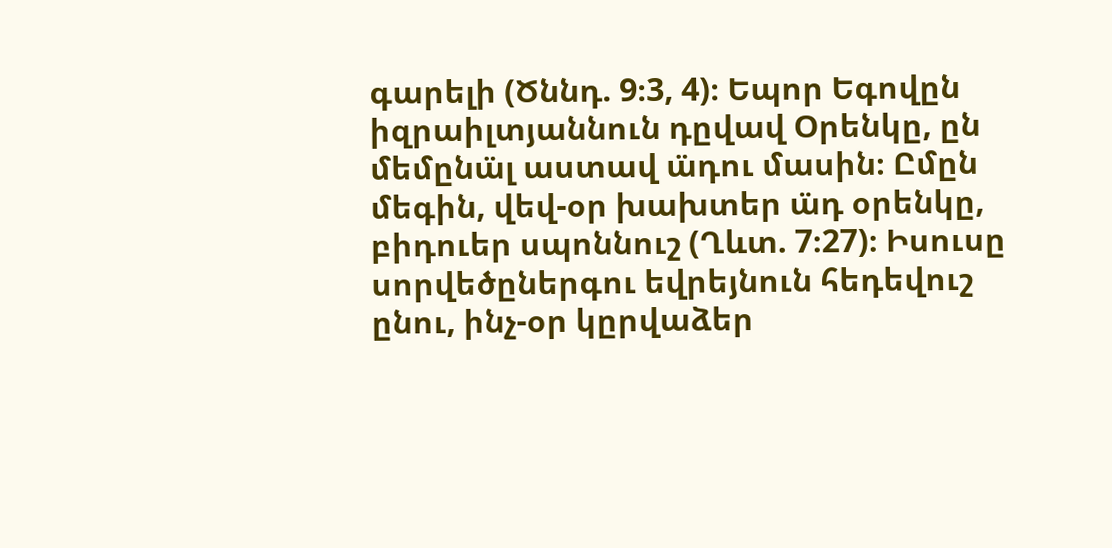գարելի (Ծննդ. 9։3, 4)։ Եպոր Եգովըն իզրաիլտյաննուն դըվավ Օրենկը, ըն մեմընա̈լ աստավ ա̈դու մասին։ Ըմըն մեգին, վեվ-օր խախտեր ա̈դ օրենկը, բիդուեր սպոննուշ (Ղևտ. 7։27)։ Իսուսը սորվեծըներգու եվրեյնուն հեդեվուշ ընու, ինչ-օր կըրվաձեր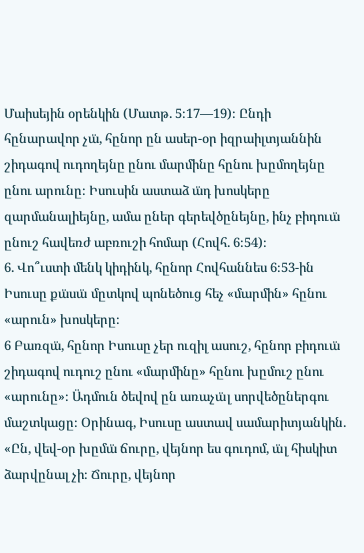Մաիսեյին օրենկին (Մատթ. 5։17—19)։ Ընդի հընարավոր չա̈, հընոր ըն ասեր-օր իզրաիլտյաննին շիդագով ուդողեյնը ընու մարմինը հընու խըմողեյնը ընու արունը։ Իսուսին աստաձ ա̈դ խոսկերը զարմանալիեյնը, ամա ըներ գերեվծընեյնը, ինչ բիդուա̈ ընուշ հավեռժ աբռուշի հոմար (Հովհ. 6։54)։
6. Վո՞ւստի մենկ կիդինկ, հընոր Հովհաննես 6։53-ին Իսուսը քա̈սա̈ մըտկով պոնեծուց հեչ «մարմին» հընու «արուն» խոսկերը։
6 Բառզա̈, հընոր Իսուսը չեր ուզիլ ասուշ, հընոր բիդուա̈ շիդագով ուդուշ ընու «մարմինը» հընու խըմուշ ընու «արունը»։ Ա̈դմուն ծեվով ըն առաչա̈լ սորվեծըներգու մաշտկացը։ Օրինագ, Իսուսը աստավ սամարիտյանկին. «Ըն, վեվ-օր խըմա̈ ճուրը, վեյնոր ես գուդոմ, ա̈լ հիսկիտ ձարվընալ չի։ Ճուրը, վեյնոր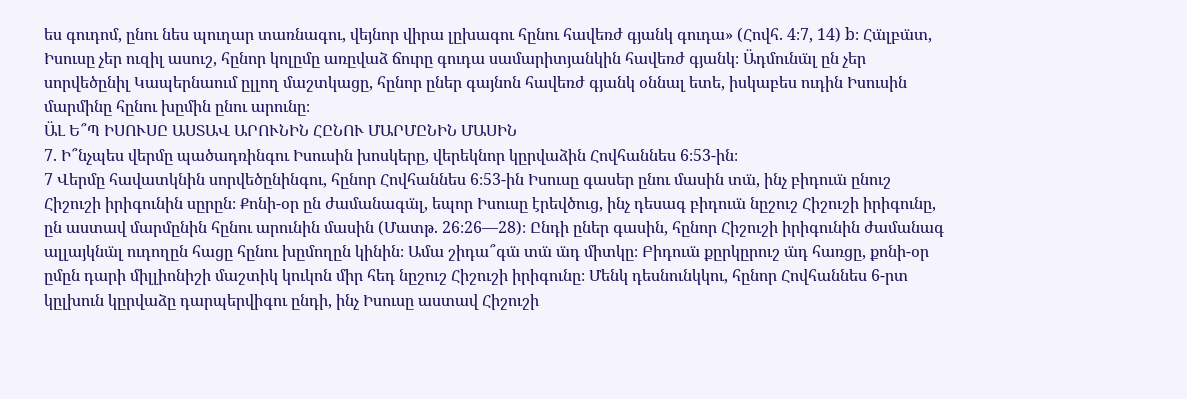ես գուդոմ, ընու նես պուղար տառնագու, վեյնոր վիրա լըխագու հընու հավեռժ գյանկ գուդա» (Հովհ. 4։7, 14) b։ Հա̈լբա̈տ, Իսուսը չեր ուզիլ ասուշ, հընոր կոլըմը առըվաձ ճուրը գուդա սամարիտյանկին հավեռժ գյանկ։ Ա̈դմունա̈լ ըն չեր սորվեծընիլ Կապերնաում ըլլող մաշտկացը, հընոր ըներ գայնոն հավեռժ գյանկ օննալ ետե, իսկաբես ուդին Իսուսին մարմինը հընու խըմին ընու արունը։
Ա̈Լ Ե՞Պ ԻՍՈՒՍԸ ԱՍՏԱՎ ԱՐՈՒՆԻՆ ՀԸՆՈՒ ՄԱՐՄԸՆԻՆ ՄԱՍԻՆ
7. Ի՞նչպես վերմը պածադռինգու Իսուսին խոսկերը, վերեկնոր կըրվաձին Հովհաննես 6։53-ին։
7 Վերմը հավատկնին սորվեծընինգու, հընոր Հովհաննես 6։53-ին Իսուսը գասեր ընու մասին տա̈, ինչ բիդուա̈ ընուշ Հիշուշի իրիգունին սըրըն։ Քոնի-օր ըն ժամանագա̈լ, եպոր Իսուսը էրեվծուց, ինչ դեսագ բիդուա̈ նըշուշ Հիշուշի իրիգունը, ըն աստավ մարմընին հընու արունին մասին (Մատթ. 26։26—28)։ Ընդի ըներ գասին, հընոր Հիշուշի իրիգունին ժամանագ ալլայկնա̈լ ուդողըն հացը հընու խըմողըն կինին։ Ամա շիդա՞գա̈ տա̈ ա̈դ միտկը։ Բիդուա̈ քըրկըրուշ ա̈դ հառցը, քոնի-օր ըմըն դարի միլլիոնիշի մաշտիկ կուկոն միր հեդ նըշուշ Հիշուշի իրիգունը։ Մենկ դեսնունկկու, հընոր Հովհաննես 6-րտ կըլխուն կըրվաձը դարպերվիգու ընդի, ինչ Իսուսը աստավ Հիշուշի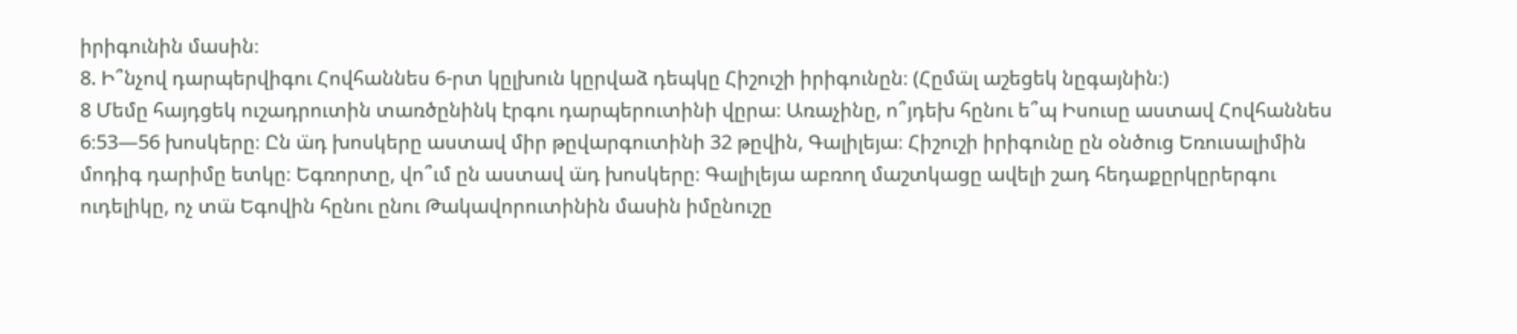իրիգունին մասին։
8. Ի՞նչով դարպերվիգու Հովհաննես 6-րտ կըլխուն կըրվաձ դեպկը Հիշուշի իրիգունըն։ (Հըմա̈լ աշեցեկ նըգայնին։)
8 Մեմը հայդցեկ ուշադրուտին տառծընինկ էրգու դարպերուտինի վըրա։ Առաչինը, ո՞յդեխ հընու ե՞պ Իսուսը աստավ Հովհաննես 6։53—56 խոսկերը։ Ըն ա̈դ խոսկերը աստավ միր թըվարգուտինի 32 թըվին, Գալիլեյա։ Հիշուշի իրիգունը ըն օնծուց Եռուսալիմին մոդիգ դարիմը ետկը։ Եգռորտը, վո՞ւմ ըն աստավ ա̈դ խոսկերը։ Գալիլեյա աբռող մաշտկացը ավելի շադ հեդաքըրկըրերգու ուդելիկը, ոչ տա̈ Եգովին հընու ընու Թակավորուտինին մասին իմընուշը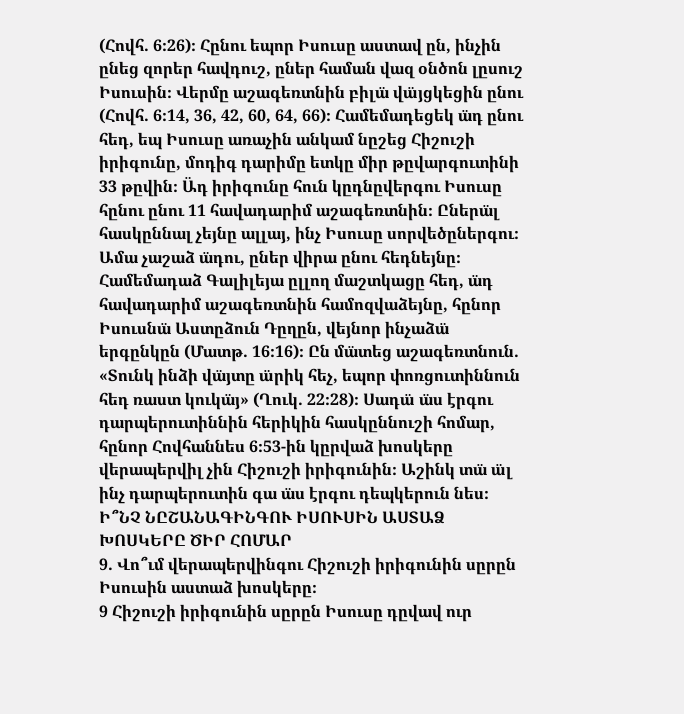(Հովհ. 6։26)։ Հընու եպոր Իսուսը աստավ ըն, ինչին ընեց զորեր հավդուշ, ըներ համան վազ օնծոն լըսուշ Իսուսին։ Վերմը աշագեռտնին բիլա̈ վա̈յցկեցին ընու (Հովհ. 6։14, 36, 42, 60, 64, 66)։ Համեմադեցեկ ա̈դ ընու հեդ, եպ Իսուսը առաչին անկամ նըշեց Հիշուշի իրիգունը, մոդիգ դարիմը ետկը միր թըվարգուտինի 33 թըվին։ Ա̈դ իրիգունը հուն կըդնըվերգու Իսուսը հընու ընու 11 հավադարիմ աշագեռտնին։ Ըներա̈լ հասկըննալ չեյնը ալլայ, ինչ Իսուսը սորվեծըներգու։ Ամա չաշաձ ա̈դու, ըներ վիրա ընու հեդնեյնը։ Համեմադաձ Գալիլեյա ըլլող մաշտկացը հեդ, ա̈դ հավադարիմ աշագեռտնին համոզվաձեյնը, հընոր Իսուսնա̈ Աստըձուն Դըղըն, վեյնոր ինչաձա̈ երգընկըն (Մատթ. 16։16)։ Ըն մա̈տեց աշագեռտնուն. «Տունկ ինձի վա̈յտը ա̈րիկ հեչ, եպոր փոռցուտիննուն հեդ ռաստ կուկա̈յ» (Ղուկ. 22։28)։ Սադա̈ ա̈ս էրգու դարպերուտիննին հերիկին հասկըննուշի հոմար, հընոր Հովհաննես 6։53-ին կըրվաձ խոսկերը վերապերվիլ չին Հիշուշի իրիգունին։ Աշինկ տա̈ ա̈լ ինչ դարպերուտին գա ա̈ս էրգու դեպկերուն նես։
Ի՞ՆՉ ՆԸՇԱՆԱԳԻՆԳՈՒ ԻՍՈՒՍԻՆ ԱՍՏԱՁ ԽՈՍԿԵՐԸ ԾԻՐ ՀՈՄԱՐ
9. Վո՞ւմ վերապերվինգու Հիշուշի իրիգունին սըրըն Իսուսին աստաձ խոսկերը։
9 Հիշուշի իրիգունին սըրըն Իսուսը դըվավ ուր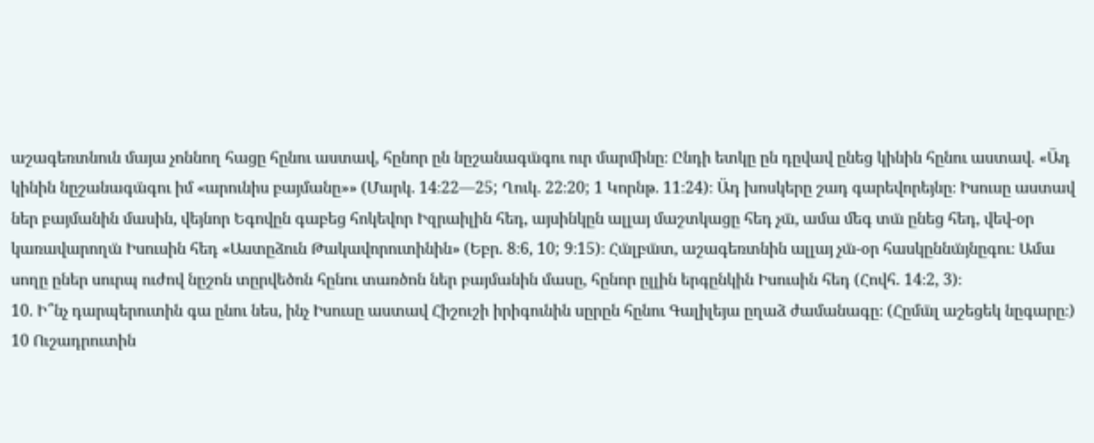աշագեռտնուն մայա չոննող հացը հընու աստավ, հընոր ըն նըշանագա̈գու ուր մարմինը։ Ընդի ետկը ըն դըվավ ընեց կինին հընու աստավ. «Ա̈դ կինին նըշանագա̈գու իմ «արունիս բայմանը»» (Մարկ. 14։22—25; Ղուկ. 22։20; 1 Կորնթ. 11։24)։ Ա̈դ խոսկերը շադ գարեվորեյնը։ Իսուսը աստավ ներ բայմանին մասին, վեյնոր Եգովըն գաբեց հոկեվոր Իզրաիլին հեդ, այսինկըն ալլայ մաշտկացը հեդ չա̈, ամա մեգ տա̈ ընեց հեդ, վեվ-օր կառավարողա̈ Իսուսին հեդ «Աստըձուն Թակավորուտինին» (Եբր. 8։6, 10; 9։15)։ Հա̈լբա̈տ, աշագեռտնին ալլայ չա̈-օր հասկըննա̈յնըգու։ Ամա սողը ըներ սուրպ ուժով նըշոն տըրվեծոն հընու տառծոն ներ բայմանին մասը, հընոր ըլլին երգընկին Իսուսին հեդ (Հովհ. 14։2, 3)։
10. Ի՞նչ դարպերուտին գա ընու նես, ինչ Իսուսը աստավ Հիշուշի իրիգունին սըրըն հընու Գալիլեյա ըղաձ ժամանագը։ (Հըմա̈լ աշեցեկ նըգարը։)
10 Ուշադրուտին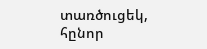տառծուցեկ, հընոր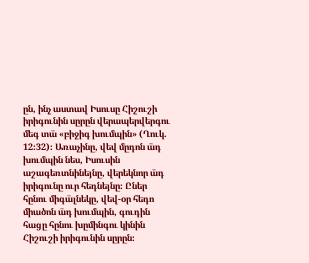ըն, ինչ աստավ Իսուսը Հիշուշի իրիգունին սըրըն վերապերվերգու մեգ տա̈ «բիջիգ խումպին» (Ղուկ. 12։32)։ Առաչինը, վեվ մըդոն ա̈դ խումպին նես, Իսուսին աշագեռտնինեյնը, վերեկնոր ա̈դ իրիգունը ուր հեդնեյնը։ Ըներ հընու միգա̈լնեկը, վեվ-օր հեդո միածոն ա̈դ խումպին, գուդին հացը հընու խըմինգու կինին Հիշուշի իրիգունին սըրըն։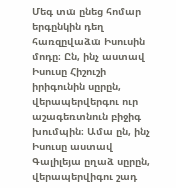Մեգ տա̈ ընեց հոմար երգընկին դեղ հառզըվաձա̈ Իսուսին մոդը։ Ըն, ինչ աստավ Իսուսը Հիշուշի իրիգունին սըրըն, վերապերվերգու ուր աշագեռտնուն բիջիգ խումպին։ Ամա ըն, ինչ Իսուսը աստավ Գալիլեյա ըղաձ սըրըն, վերապերվիգու շադ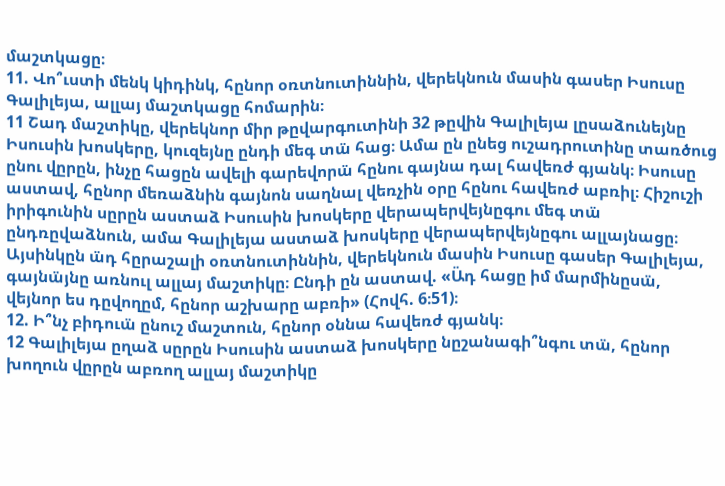մաշտկացը։
11. Վո՞ւստի մենկ կիդինկ, հընոր օռտնուտիննին, վերեկնուն մասին գասեր Իսուսը Գալիլեյա, ալլայ մաշտկացը հոմարին։
11 Շադ մաշտիկը, վերեկնոր միր թըվարգուտինի 32 թըվին Գալիլեյա լըսաձունեյնը Իսուսին խոսկերը, կուզեյնը ընդի մեգ տա̈ հաց։ Ամա ըն ընեց ուշադրուտինը տառծուց ընու վըրըն, ինչը հացըն ավելի գարեվորա̈ հընու գայնա դալ հավեռժ գյանկ։ Իսուսը աստավ, հընոր մեռաձնին գայնոն սաղնալ վեռչին օրը հընու հավեռժ աբռիլ։ Հիշուշի իրիգունին սըրըն աստաձ Իսուսին խոսկերը վերապերվեյնըգու մեգ տա̈ ընդռըվաձնուն, ամա Գալիլեյա աստաձ խոսկերը վերապերվեյնըգու ալլայնացը։ Այսինկըն ա̈դ հըրաշալի օռտնուտիննին, վերեկնուն մասին Իսուսը գասեր Գալիլեյա, գայնա̈յնը առնուլ ալլայ մաշտիկը։ Ընդի ըն աստավ. «Ա̈դ հացը իմ մարմինըսա̈, վեյնոր ես դըվողըմ, հընոր աշխարը աբռի» (Հովհ. 6։51)։
12. Ի՞նչ բիդուա̈ ընուշ մաշտուն, հընոր օննա հավեռժ գյանկ։
12 Գալիլեյա ըղաձ սըրըն Իսուսին աստաձ խոսկերը նըշանագի՞նգու տա̈, հընոր խողուն վըրըն աբռող ալլայ մաշտիկը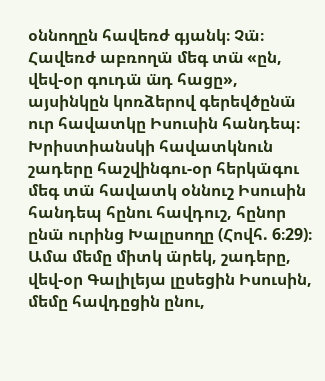օննողըն հավեռժ գյանկ։ Չա̈։ Հավեռժ աբռողա̈ մեգ տա̈ «ըն, վեվ-օր գուդա̈ ա̈դ հացը», այսինկըն կոռձերով գերեվծընա̈ ուր հավատկը Իսուսին հանդեպ։ Խրիստիանսկի հավատկնուն շադերը հաշվինգու-օր հերկա̈գու մեգ տա̈ հավատկ օննուշ Իսուսին հանդեպ հընու հավդուշ, հընոր ընա̈ ուրինց Խալըսողը (Հովհ. 6։29)։ Ամա մեմը միտկ ա̈րեկ, շադերը, վեվ-օր Գալիլեյա լըսեցին Իսուսին, մեմը հավդըցին ընու,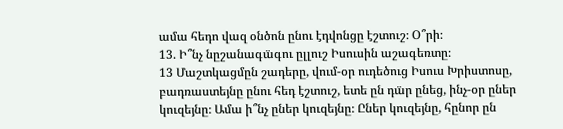ամա հեդո վազ օնծոն ընու էդվոնցը էշտուշ։ Օ՞րի։
13. Ի՞նչ նըշանագա̈գու ըլլուշ Իսուսին աշագեռտը։
13 Մաշտկացմըն շադերը, վում-օր ուդեծուց Իսուս Խրիստոսը, բադռաստեյնը ընու հեդ էշտուշ, ետե ըն դա̈ր ընեց, ինչ-օր ըներ կուզեյնը։ Ամա ի՞նչ ըներ կուզեյնը։ Ըներ կուզեյնը, հընոր ըն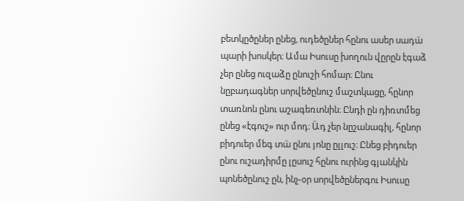բետկըծըներ ընեց, ուդեծըներ հընու ասեր սադա̈ պարի խոսկեր։ Ամա Իսուսը խողուն վըրըն էգաձ չեր ընեց ուզաձը ընուշի հոմար։ Ընու նըբադագներ սորվեծընուշ մաշտկացը, հընոր տառնոն ընու աշագեռտնին։ Ընդի ըն դիռտմեց ընեց «էգուշ» ուր մոդ։ Ա̈դ չեր նըշանագիլ, հընոր բիդուեր մեգ տա̈ ընու յոնը ըլլուշ։ Ընեց բիդուեր ընու ուշադիրմը լըսուշ հընու ուրինց գյանկին պոնեծընուշ ըն, ինչ-օր սորվեծըներգու Իսուսը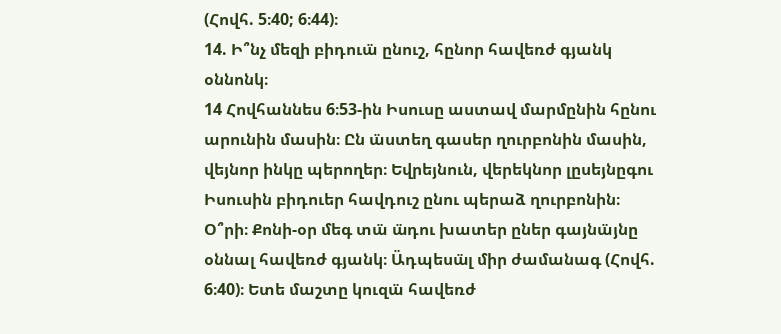(Հովհ. 5։40; 6։44)։
14. Ի՞նչ մեզի բիդուա̈ ընուշ, հընոր հավեռժ գյանկ օննոնկ։
14 Հովհաննես 6։53-ին Իսուսը աստավ մարմընին հընու արունին մասին։ Ըն ա̈ստեղ գասեր ղուրբոնին մասին, վեյնոր ինկը պերողեր։ Եվրեյնուն, վերեկնոր լըսեյնըգու Իսուսին բիդուեր հավդուշ ընու պերաձ ղուրբոնին։ Օ՞րի։ Քոնի-օր մեգ տա̈ ա̈դու խատեր ըներ գայնա̈յնը օննալ հավեռժ գյանկ։ Ա̈դպեսա̈լ միր ժամանագ (Հովհ. 6։40)։ Ետե մաշտը կուզա̈ հավեռժ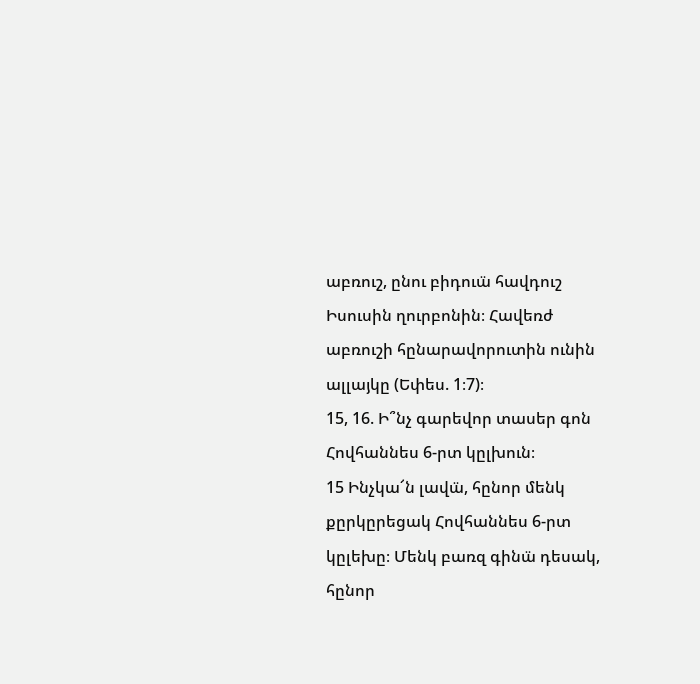աբռուշ, ընու բիդուա̈ հավդուշ Իսուսին ղուրբոնին։ Հավեռժ աբռուշի հընարավորուտին ունին ալլայկը (Եփես. 1։7)։
15, 16. Ի՞նչ գարեվոր տասեր գոն Հովհաննես 6-րտ կըլխուն։
15 Ինչկա՜ն լավա̈, հընոր մենկ քըրկըրեցակ Հովհաննես 6-րտ կըլեխը։ Մենկ բառզ գինա̈ դեսակ, հընոր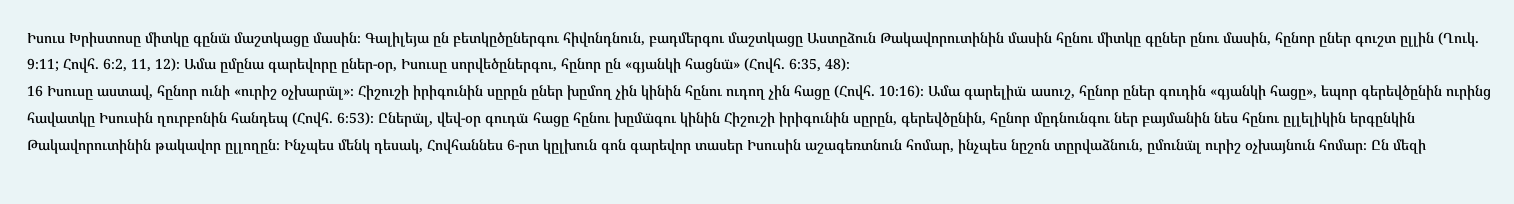Իսուս Խրիստոսը միտկը գընա̈ մաշտկացը մասին։ Գալիլեյա ըն բետկըծըներգու հիվոնդնուն, բադմերգու մաշտկացը Աստըձուն Թակավորուտինին մասին հընու միտկը գըներ ընու մասին, հընոր ըներ գուշտ ըլլին (Ղուկ. 9։11; Հովհ. 6։2, 11, 12)։ Ամա ըմընա գարեվորը ըներ-օր, Իսուսը սորվեծըներգու, հընոր ըն «գյանկի հացնա̈» (Հովհ. 6։35, 48)։
16 Իսուսը աստավ, հընոր ունի «ուրիշ օչխարա̈լ»։ Հիշուշի իրիգունին սըրըն ըներ խըմող չին կինին հընու ուդող չին հացը (Հովհ. 10։16)։ Ամա գարելիա̈ ասուշ, հընոր ըներ գուդին «գյանկի հացը», եպոր գերեվծընին ուրինց հավատկը Իսուսին ղուրբոնին հանդեպ (Հովհ. 6։53)։ Ըներա̈լ, վեվ-օր գուդա̈ հացը հընու խըմա̈գու կինին Հիշուշի իրիգունին սըրըն, գերեվծընին, հընոր մըդնունգու ներ բայմանին նես հընու ըլլելիկին երգընկին Թակավորուտինին թակավոր ըլլողըն։ Ինչպես մենկ դեսակ, Հովհաննես 6-րտ կըլխուն գոն գարեվոր տասեր Իսուսին աշագեռտնուն հոմար, ինչպես նըշոն տըրվաձնուն, ըմունա̈լ ուրիշ օչխայնուն հոմար։ Ըն մեզի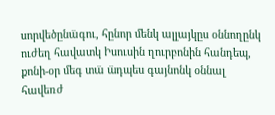սորվեծընա̈գու, հընոր մենկ ալլայկըս օննողընկ ուժեղ հավատկ Իսուսին ղուրբոնին հանդեպ, քոնի-օր մեգ տա̈ ա̈դպես գայնոնկ օննալ հավեռժ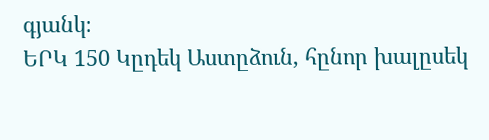գյանկ։
ԵՐԿ 150 Կըդեկ Աստըձուն, հընոր խալըսեկ